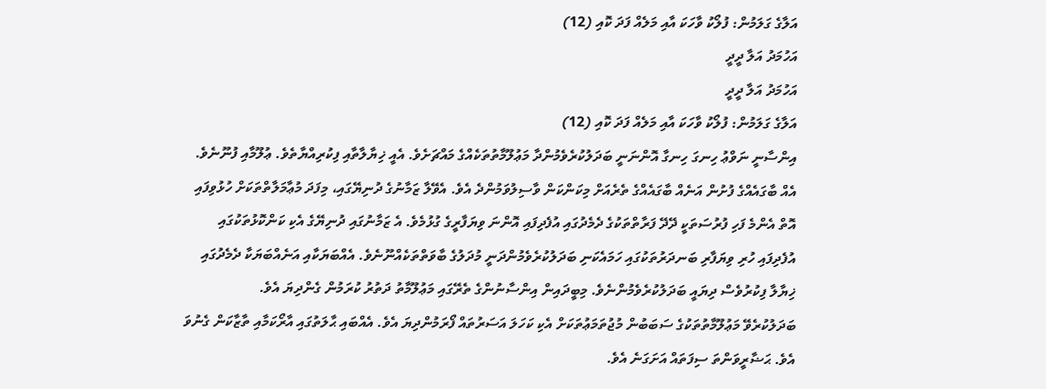އަލާގެ ގަލަމުން: ފުލޯކު ވާހަކަ އާއި މަލެއް ފަދަ ކޮއި (12)
އަހުމަދު އަލާ ދީދީ
އަހުމަދު އަލާ ދީދީ
އަލާގެ ގަލަމުން: ފުލޯކު ވާހަކަ އާއި މަލެއް ފަދަ ކޮއި (12)
އިންސާނީ ނަވްޢު ހިނގަ ހިނގާ އޮންނަނީ ބަދަލުކުރެވެމުންދާ މަޢުލޫމާތުތަކެއްގެ މައްޗަށެވެ. އެއީ ޚިޔާލާތާއި ފިކުރިއްޔާތެވެ. ޢުލޫމާއި ފުނޫނެވެ. އެއް ބާގައެއްގެ ފުށުން އަނެއް ބާގައެއްގެ ތެރެއަށް މިކަންކަން ވާސިލުވަމުންދެ އެވެ. އެވޭލާ ޒަމާނުގެ ދުނިޔޭގައި، މިފަދަ މުޢާމަލާތްތަކަށް ހުޅުވިފައި އޮތް އެންމެ ފަހި ފުރުސަތަކީ ދޭދޭ ފަރާތްތަކުގެ ދެމެދުގައި އުފެދިފައި އޮންނަ ވިޔަފާރީގެ ގުޅުމެވެ. އެ ޒަމާނުގައި ދުނިޔޭގެ އެކި ކަންކޮޅުތަކުގައި އުފެދިފައި ހުރި ވިޔަފާރި ބަނދަރުތަކުގައި ހަމައެކަނި ބަދަލުކުރެވެމުންދަނީ މުދަލުގެ ބާވަތްތަކެއްނޫނެވެ. އެއްބަޔަކާއި އަނެއްބަޔަކާ ދެމެދުގައި ޚިޔާލާ ފިކުރުވެސް ދިޔައީ ބަދަލުކުރެވެމުންނެވެ. މިބީދައިން އިންސާނުންގެ ތެރޭގައި މަޢުލޫމާތު ދަތުރު ކުރަމުން ގެންދިޔަ އެވެ.
ބަދަލުކުރެވޭ މަޢުލޫމާތުތަކުގެ ސަބަބުން މުޖުތަމަޢުތަކަށް އެކި ކަހަލަ އަސަރުތައް ފޯރަމުންދިޔަ އެވެ. އެއްބައި ޙާލަތުގައި އާރޯކަމާއި ތާޒާކަން ގެނުވަ އެވެ. ޙަޟާރީވަންތަ ސިފަތައް އަށަގަނެ އެވެ.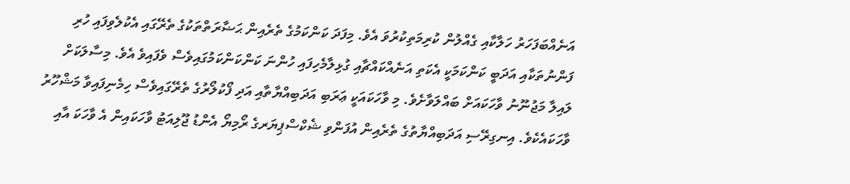އަނެއްބަފަހަރު ހަލާކާއި ގެއްލުން ކުރިމަތިކުރުވަ އެވެ. މިފަދަ ކަންކަމުގެ ތެރެއިން ޙަޟާރަތްތަކުގެ ތެރޭގައި އެކުލެވިފައި ހުރި ފަންނުތަކާއި އަދަބީ ކަންކަމަކީ އެކަތި އަނެއްކައްޗާއި ގުޅިލާމެހިފައި ހުންނަ ކަންކަންކަމުގައިވެސް ވެފައިވެ އެވެ. މިސާލަކަށް ލައިލާ މަޖުނޫނު ވާހަކައަށް ބައްލަވާށެވެ. މި ވާހަކައަކީ ޢަރަބި އަދަބިއްޔާތާއި އަދި ފޯކުލޯރުގެ ތެރޭގައިވެސް ހިމެނިފައިވާ މަޝްހޫރު ވާހަކައެކެވެ. އިނގިރޭސި އަދަބިއްޔާތުގެ ތެރެއިން އުފަންވި ޝެކްސްޕިޔަރގެ ރޯމިޔޯ އެންޑު ޖޫލިއަޓު ވާހަކައިން އެ ވާހަކަ އާއި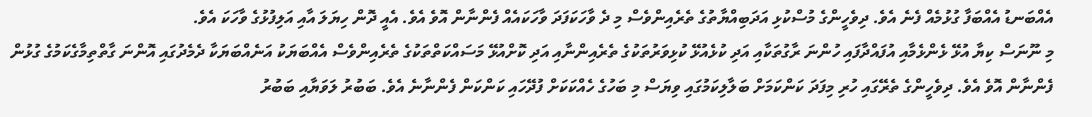އެއްބަނޑު އެއްބަފާ ގުޅުމެއް ފެނެ އެވެ. ދިވެހީންގެ މުސްކުޅި އަދަބިއްޔާތުގެ ތެރެއިންވެސް މި ދެ ވާހަކަފަދަ ވާހަކައެއް ފެންނާން އޮވެ އެވެ. އެއީ ދޮން ހިޔަލަ އާއި އަލިފުޅުގެ ވާހަކަ އެވެ.
މި ނޫނަސް ކިޔާ އުޅޭ ޅެންޅެމާއި އުފައްދާފައި ހުންނަ ރާގުތަކާއި އަދި ކުޅެއުޅޭ ކުޅިވަރުތަކުގެ ތެރެއިންނާއި އަދި ކޮށްއުޅޭ މަސައްކަތްތަކުގެ ތެރެއިންވެސް އެއްބަޔަކު އަނެއްބަޔަކާ ދެމެދުގައި އޮންނަ ގާތްތިމާގެކަމުގެ ގުޅުން ފެންނާން އޮވެ އެވެ. ދިވެހީންގެ ތެރޭގައި ހުރި މިފަދަ ކަންކަމަށް ބަލާލިކަމުގައި ވިޔަސް މި ބަހުގެ ހެއްކަކަށް ފުދޭހައި ކަންކަން ފެންނާނެ އެވެ. ބަބުރު ލަވަޔާއި ބަބުރު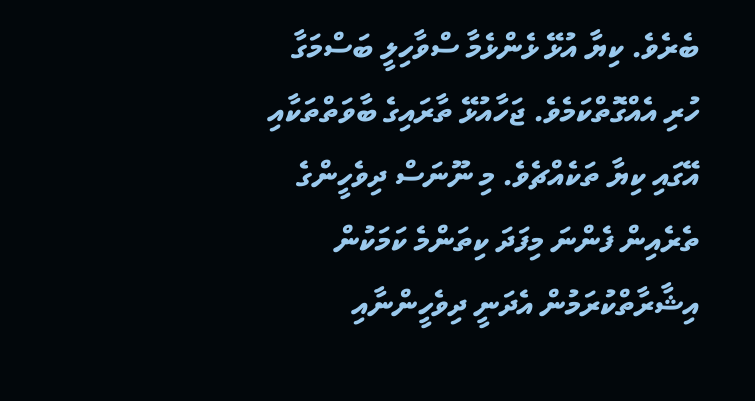ބެރެވެ. ކިޔާ އުޅޭ ޅެންޅެމާ ސްވާހިލީ ބަސްމަގާ ހުރި އެއްގޮތްކަމެވެ. ޖަހާއުޅޭ ތާރައިގެ ބާވަތްތަކާއި އޭގައި ކިޔާ ތަކެއްޗެވެ. މި ނޫނަސް ދިވެހީންގެ ތެރެއިން ފެންނަ މިފަދަ ކިތަންމެ ކަމަކުން އިޝާރާތްކުރަމުން އެދަނީ ދިވެހީންނާއި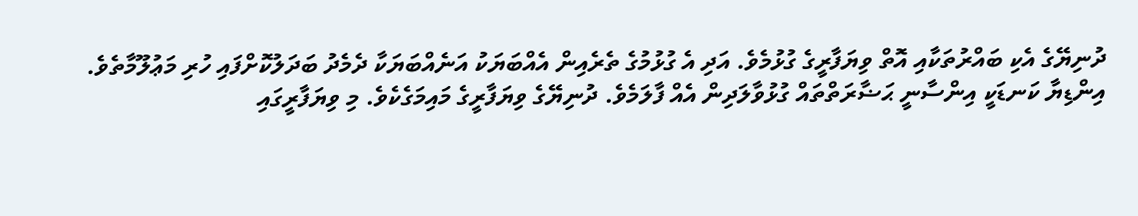ދުނިޔޭގެ އެކި ބައްރުތަކާއި އޮތް ވިޔަފާރީގެ ގުޅުމެވެ. އަދި އެ ގުޅުމުގެ ތެރެއިން އެއްބަޔަކު އަނެއްބަޔަކާ ދެމެދު ބަދަލުކޮށްފައި ހުރި މަޢުލޫމާތެވެ.
އިންޑިޔާ ކަނޑަކީ އިންސާނީ ޙަޟާރަތްތައް ގުޅުވާލަދިން އެއް ފާލަމެވެ. ދުނިޔޭގެ ވިޔަފާރީގެ މައިމަގެކެވެ. މި ވިޔަފާރީގައި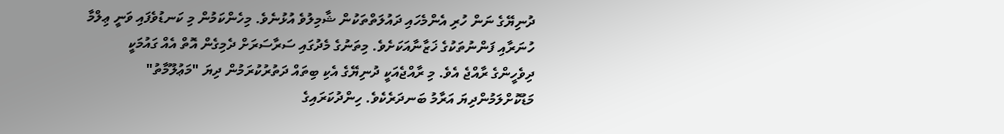ދުނިޔޭގެ ނަން ހުރި އެންމެހައި ދައުލަތްތަކުން ޝާމިލުވެ އުޅުނެވެ. މިހެންކަމުން މި ކަނޑުވެފައި ވަނީ ޢިލްމާ ހުނަރާއި ފަންނުތަކުގެ ޚަޒާނާއަކަށެވެ. މިތަނުގެ މެދުގައި ސަރާސަރަށް ދެމިގެން އޮތް އެއް ގައުމަކީ ދިވެހީންގެ ރާއްޖެ އެވެ. މި ރާއްޖެއަކީ ދުނިޔޭގެ އެކި ބިތައް ދަތުރުކުރަމުން ދިޔަ "މަޢުލޫމާތު" މަޑުކޮށްލަމުންދިޔަ އަރާމު ބަނދަރެކެވެ. ހިންދުކަރައިގެ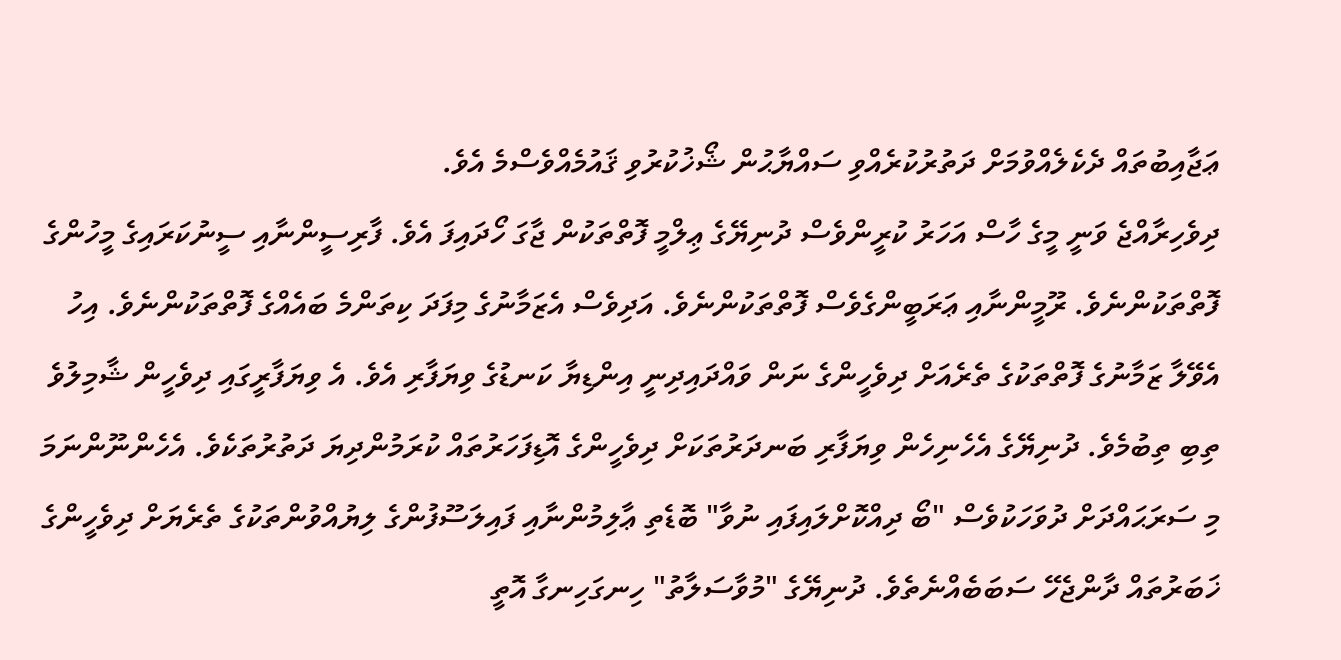ޢަޖާއިބުތައް ދެކެލެއްވުމަށް ދަތުރުކުރެއްވި ސައްޔާޙުން ޝޯޚުކުރުވި ޤައުމެއްވެސްމެ އެވެ.
ދިވެހިރާއްޖެ ވަނީ މީގެ ހާސް އަހަރު ކުރީންވެސް ދުނިޔޭގެ ޢިލްމީ ފޮތްތަކުން ޖާގަ ހޯދައިފަ އެވެ. ފާރިސީންނާއި ސީނުކަރައިގެ މީހުންގެ ފޮތްތަކުންނެވެ. ރޫމީންނާއި ޢަރަބީންގެވެސް ފޮތްތަކުންނެވެ. އަދިވެސް އެޒަމާނުގެ މިފަދަ ކިތަންމެ ބައެއްގެ ފޮތްތަކުންނެވެ. އިހު އެވޭލާ ޒަމާނުގެ ފޮތްތަކުގެ ތެރެއަށް ދިވެހީންގެ ނަން ވައްދައިދިނީ އިންޑިޔާ ކަނޑުގެ ވިޔަފާރި އެވެ. އެ ވިޔަފާރީގައި ދިވެހީން ޝާމިލުވެ ތިބި ތިބުމެވެ. ދުނިޔޭގެ އެހެނިހެން ވިޔަފާރި ބަނދަރުތަކަށް ދިވެހީންގެ އޮޑިފަހަރުތައް ކުރަމުންދިޔަ ދަތުރުތަކެވެ. އެހެންނޫންނަމަ މި ސަރަޙައްދަށް ދުވަހަކުވެސް "ބޯ ދިއްކޮށްލައިފައި ނުވާ" ބޮޑެތި ޢާލިމުންނާއި ފައިލަސޫފުންގެ ލިޔުއްވުންތަކުގެ ތެރެޔަށް ދިވެހީންގެ ޚަބަރުތައް ދާންޖެހޭ ސަބަބެއްނެތެވެ. ދުނިޔޭގެ "މުވާސަލާތު" ހިނގަހިނގާ އޮތީ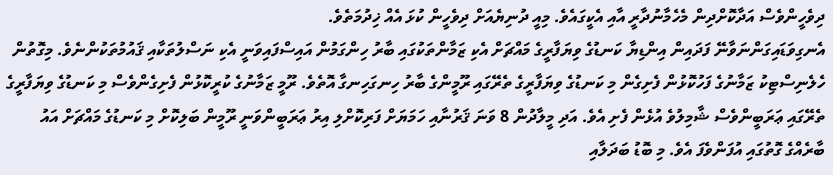ދިވެހީންވެސް އަދާކޮށްދިން މެހެމާނުދާރީ އާއި އެކީގައެވެ. މިއީ ދުނިޔެއަށް ދިވެހީން ކުޅަ އެއް ޚިދުމަތެވެ.
އެނގިވަޑައިގަންނަވާނޭ ފަދައިން އިންޑިޔާ ކަނޑުގެ ވިޔަފާރީގެ މައްޗަށް އެކި ޒަމާންތަކުގައި ބާރު ހިންގަމުން އައިސްފައިވަނީ އެކި ނަސްލުތަކާއި ޤައުމުތަކުންނެވެ. މިގޮތުން ހެލެނިސްޓިކު ޒަމާނުގެ ފަހުކޮޅުން ފެށިގެން މި ކަނޑުގެ ވިޔަފާރީގެ ތެރޭގައި ރޫމީންގެ ބާރު ހިނގަހިނގާ އޮތެވެ. ރޫމީ ޒަމާނުގެ ކުރީކޮޅުން ފެށިގެންވެސް މި ކަނޑުގެ ވިޔަފާރީގެ ތެރޭގައި ޢަރަބީންވެސް ޝާމިލުވެ އުޅެން ފެށި އެވެ. އަދި މީލާދުން 8 ވަނަ ޤަރުނާއި ހަމަޔަށް ފަރިކޮށްލި އިރު ޢަރަބީންވަނީ ރޫމީން ބަލިކޮށް މި ކަނޑުގެ މައްޗަށް އައު ބާރެއްގެ ގޮތުގައި އުފަންވެފަ އެވެ. މި ބޮޑު ބަދަލާއި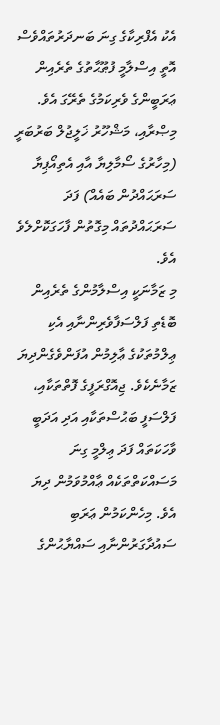އެކު އެފްރިކާގެ ގިނަ ބަނދަރުތައްވެސް އޮތީ އިސްލާމީ ފުޠޫޙާތުގެ ތެރެއިން ޢަރަބީންގެ ވެރިކަމުގެ ތެރޭގަ އެވެ. މިޞްރާއި، މަޝްހޫރު ޚަލީޖުލް ބަރުބަރީ (މިހާރުގެ ސޯމާލިޔާ އާއި އެތިއޯޕިޔާ ސަރަޙައްދުން ބައެއް) ފަދަ ސަރަޙައްދުތައް މިގޮތުން ފާހަގަކޮށްލެވެ އެވެ.
މި ޒަމާނަކީ އިސްލާމުންގެ ތެރެއިން ބޮޑެތި ފަލްސަފާވެރިންނާއި އެކި ޢިލްމުތަކުގެ ޢާލިމުން އުފަންވެގެންދިޔަ ޒަމާނެކެވެ. ޖިއޮގްރަފީގެ ފޮތްތަކާއި، ފަލްސަފީ ބަޙުސްތަކާއި އަދި އަދަބީ ވާހަކަތައް ފަދަ ޢިލްމީ ގިނަ މަސައްކަތްތަކެއް ޢާއްމުވަމުން ދިޔަ އެވެ. މިހެންކަމުން ޢަރަބި ސައުދާގަރުންނާއި ސައްޔާޙުންގެ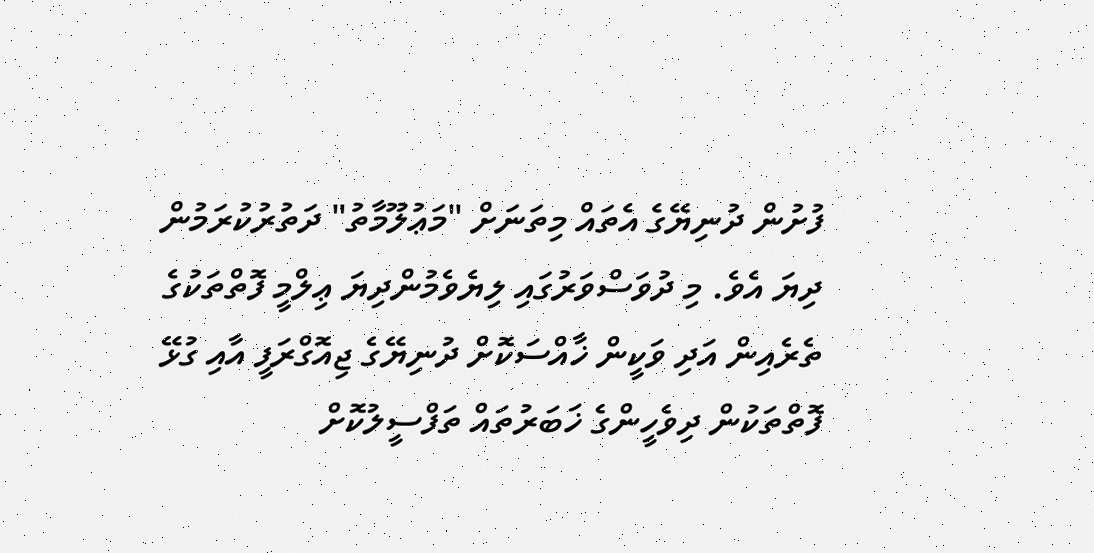ފުށުން ދުނިޔޭގެ އެތައް މިތަނަށް "މަޢުލޫމާތު" ދަތުރުކުރަމުން ދިޔަ އެވެ. މި ދުވަސްވަރުގައި ލިޔެވެމުންދިޔަ ޢިލްމީ ފޮތްތަކުގެ ތެރެއިން އަދި ވަކީން ޚާއްސަކޮށް ދުނިޔޭގެ ޖިއޮގްރަފީ އާއި ގުޅޭ ފޮތްތަކުން ދިވެހީންގެ ޚަބަރުތައް ތަފްސީލުކޮށް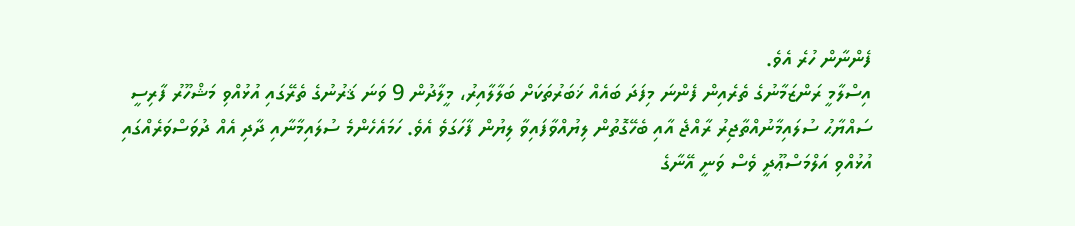ފެންނާން ހުރެ އެވެ.
އިސްލާމީ ރަންޒަމާނުގެ ތެރެއިން ފެންނަ މިފަދަ ބައެއް ޚަބަރުތަކަށް ބަލާލާއިރު، މީލާދުން 9 ވަނަ ޤަރުނުގެ ތެރޭގައި އުޅުއްވި މަޝްހޫރު ފާރިސީ ސައްޔާޙު ސުލައިމާނުއްތާޖިރު ރާއްޖެ އާއި ބެހޭގޮތުން ލިޔުއްވާފައިވާ ލިޔުން ފާހަގަވެ އެވެ. ހަމައެހެންމެ ސުލައިމާނާއި ދާދި އެއް ދުވަސްވަރެއްގައި އުޅުއްވި އަލްމަސްޢޫދީ ވެސް ވަނީ އޭނާގެ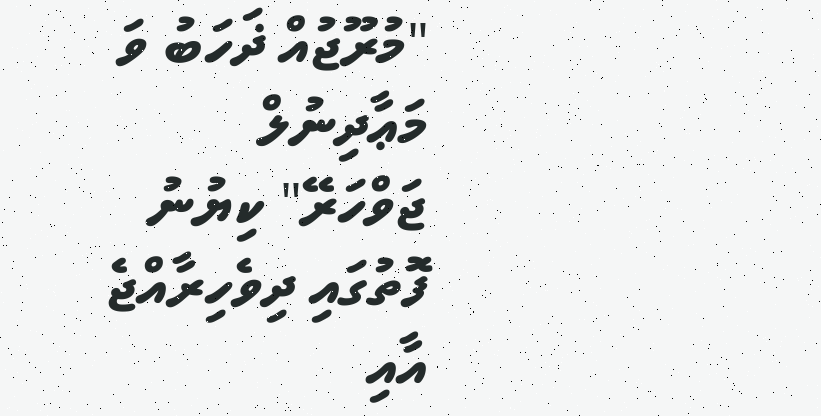"މުރޫޖުއް ޛަހަބު ވަ މަޢާދިނުލް ޖަވްހަރޭ" ކިޔުނު ފޮތުގައި ދިވެހިރާއްޖެ އާއި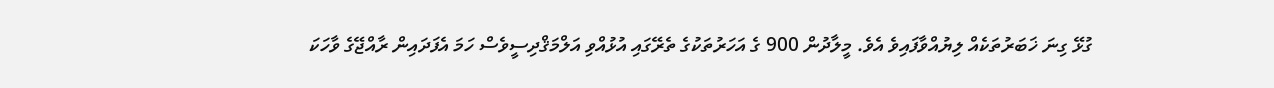ގުޅޭ ގިނަ ޚަބަރުތަކެއް ލިޔުއްވާފައިވެ އެވެ. މީލާދުން 900 ގެ އަހަރުތަކުގެ ތެރޭގައި އުޅުއްވި އަލްމަޤްދިސީވެސް ހަމަ އެފަދައިން ރާއްޖޭގެ ވާހަކަ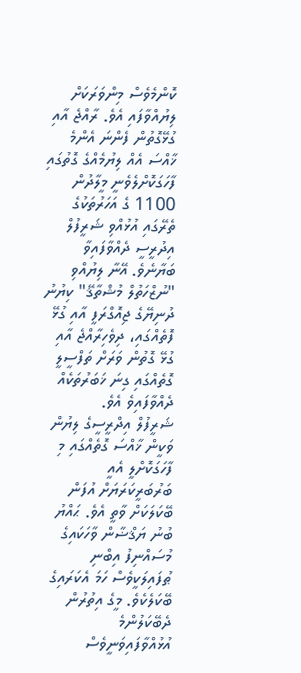ކޮންމެވެސް މިންވަރަކަށް ލިޔުއްވާފައި އެވެ. ރާއްޖެ އާއި ގުޅޭގޮތުން ފެންނަ އެންމެ ޚާއްސަ އެއް ލިޔުމެއްގެ ގޮތުގައި ފާހަގަކޮށްލެވެނީ މީލާދުން 1100 ގެ އަހަރުތަކުގެ ތެރޭގައި އުޅުއްވި ޝަރީފުލް އިދުރީސީ ދެއްވާފައިވާ ބަޔާނެވެ. އޭނާ ލިޔުއްވި "ނުޒްހަތުލް މުޝްތާޤޭ" ކިޔުނު ދުނިޔޭގެ ޖިއޮގްރަފީ އާއި ގުޅޭ ފޮތެއްގައި، ދިވެހިރާއްޖެ އާއި ގުޅޭ ގޮތުން ވަރަށް ތަފްސީލީ ގޮތެއްގައި ގިނަ ޚަބަރުތަކެއް ދެއްވާފައިވެ އެވެ.
ޝަރީފުލް އިދްރީސީގެ ލިޔުން ވަކީން ޚާއްސަ ގޮތެއްގައި މި ފާހަގަކޮށްލީ އެއީ ބަރުބަރީކަރަޔަށް އުފަން ބޭކަލަކަށް ވާތީ އެވެ. ޙައްޔު ބުނު ޔަޤްޟާން ވާހަކައިގެ މުސައްނިފު އިބްނި ޠުފައިލަކީވެސް ހަމަ އެކަރައިގެ ބޭކަލެކެވެ. މީގެ އިތުރުން ދެބޭކަލުންމެ އުޅުއްވާފައިވަނީވެސް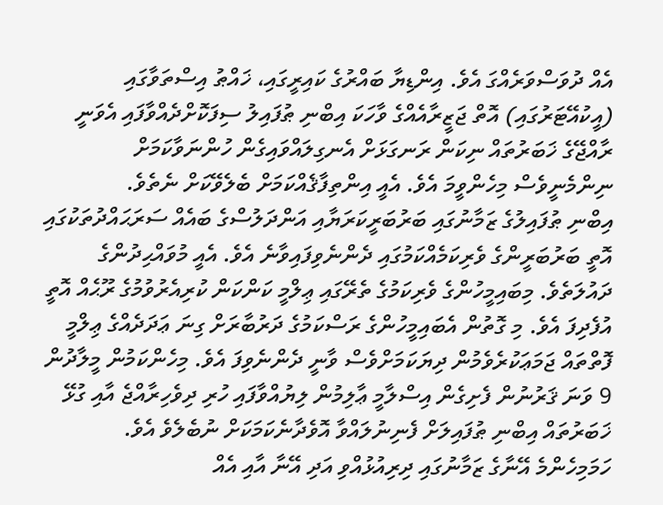އެއް ދުވަސްވަރެއްގަ އެވެ. އިންޑިޔާ ބައްރުގެ ކައިރީގައި، ޚައްޠު އިސްތަވާގައި (އީކުއޭޓަރުގައި) އޮތް ޖަޒީރާއެއްގެ ވާހަކަ އިބްނި ޠުފައިލު ސިފަކޮށްދެއްވާފައި އެވަނީ ރާއްޖޭގެ ޚަބަރުތައް ނިކަން ރަނގަޅަށް އެނގިލައްވައިގެން ހުންނަވާކަމަށް ނިންމެނީވެސް މިހެންވީމަ އެވެ. އެއީ އިންތިފާޤެއްކަމަށް ބެލެވޭކަށް ނެތެވެ.
އިބްނި ޠުފައިލުގެ ޒަމާނުގައި ބަރުބަރީކަރަޔާއި އަންދަލުސްގެ ބައެއް ސަރަޙައްދުތަކުގައި އޮތީ ބަރުބަރީންގެ ވެރިކަމެއްކަމުގައި ދެންނެވިފައިވާނެ އެވެ. އެއީ މުވައްޙިދުންގެ ދައުލަތެވެ. މިބައިމީހުންގެ ވެރިކަމުގެ ތެރޭގައި ޢިލްމީ ކަންކަން ކުރިއެރުވުމުގެ ރޫޙެއް އޮތީ އުފެދިފަ އެވެ. މި ގޮތުން އެބައިމީހުންގެ ރަސްކަމުގެ ދަރުބާރަށް ގިނަ ޢަދަދެއްގެ ޢިލްމީ ފޮތްތައް ޖަމަޢަކުރެވެމުން ދިޔަކަމަށްވެސް ވާނީ ދެންނެވިފަ އެވެ. މިހެންކަމުން މީލާދުން 9 ވަނަ ޤަރުނުން ފެށިގެން އިސްލާމީ ޢާލިމުން ލިޔުއްވާފައި ހުރި ދިވެހިރާއްޖެ އާއި ގުޅޭ ޚަބަރުތައް އިބްނި ޠުފައިލަށް ފެނިނުލައްވާ އޮވެދާނެކަމަކަށް ނުބެލެވެ އެވެ.
ހަމަމިހެންމެ އޭނާގެ ޒަމާނުގައި ދިރިއުޅުއްވި އަދި އޭނާ އާއި އެއް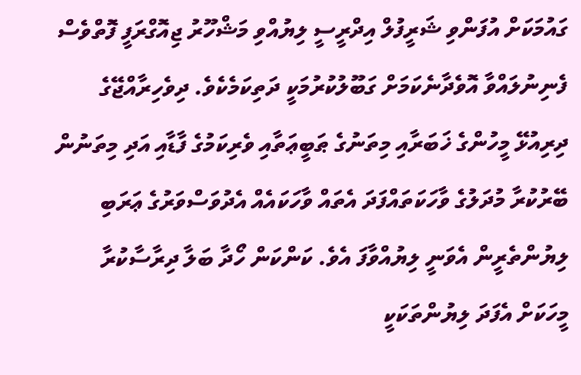ގައުމަކަށް އުފަންވި ޝަރީފުލް އިދްރީސީ ލިޔުއްވި މަޝްހޫރު ޖިއޮގްރަފީ ފޮތްވެސް ފެނިނުލައްވާ އޮވެދާނެކަމަށް ގަބޫލުކުރުމަކީ ދަތިކަމެކެވެ. ދިވެހިރާއްޖޭގެ ދިރިއުޅޭ މީހުންގެ ޚަބަރާއި މިތަނުގެ ޠަބީޢަތާއި ވެރިކަމުގެ ފާޑާއި އަދި މިތަނުން ބޭރުކުރާ މުދަލުގެ ވާހަކަތައްފަދަ އެތައް ވާހަކައެއް އެދުވަސްވަރުގެ ޢަރަބި ލިޔުންތެރީން އެވަނީ ލިޔުއްވާފަ އެވެ. ކަންކަން ހޯދާ ބަލާ ދިރާސާކުރާ މީހަކަށް އެފަދަ ލިޔުންތަކަކީ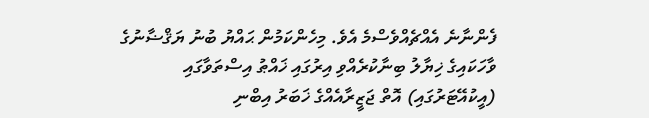ފެންނާނެ އެއްޗެއްވެސްމެ އެވެ. މިހެންކަމުން ޙައްޔު ބުނު ޔަޤްޟާނުގެ ވާހަކައިގެ ޚިޔާލު ބިނާކުރެއްވި އިރުގައި ޚައްޠު އިސްތަވާގައި (އީކުއޭޓަރުގައި) އޮތް ޖަޒީރާއެއްގެ ޚަބަރު އިބްނި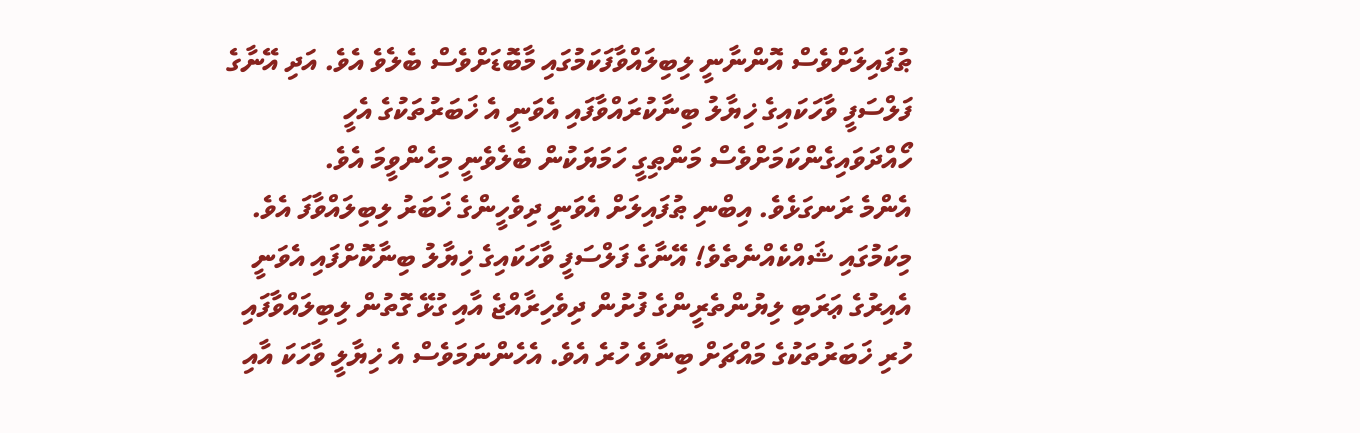ޠުފައިލަށްވެސް އޮންނާނީ ލިބިލައްވާފަކަމުގައި މާބޮޑަށްވެސް ބެލެވެ އެވެ. އަދި އޭނާގެ ފަލްސަފީ ވާހަކައިގެ ޚިޔާލު ބިނާކުރައްވާފައި އެވަނީ އެ ޚަބަރުތަކުގެ އެހީ ހޯއްދަވައިގެންކަމަށްވެސް މަންޠިގީ ހަމަޔަކުން ބެލެވެނީ މިހެންވީމަ އެވެ.
އެންމެ ރަނގަޅެވެ. އިބްނި ޠުފައިލަށް އެވަނީ ދިވެހީންގެ ޚަބަރު ލިބިލައްވާފަ އެވެ. މިކަމުގައި ޝައްކެއްނެތެވެ! އޭނާގެ ފަލްސަފީ ވާހަކައިގެ ޚިޔާލު ބިނާކޮށްފައި އެވަނީ އެއިރުގެ ޢަރަބި ލިޔުންތެރީންގެ ފުށުން ދިވެހިރާއްޖެ އާއި ގުޅޭ ގޮތުން ލިބިލައްވާފައި ހުރި ޚަބަރުތަކުގެ މައްޗަށް ބިނާވެ ހުރެ އެވެ. އެހެންނަމަވެސް އެ ޚިޔާލީ ވާހަކަ އާއި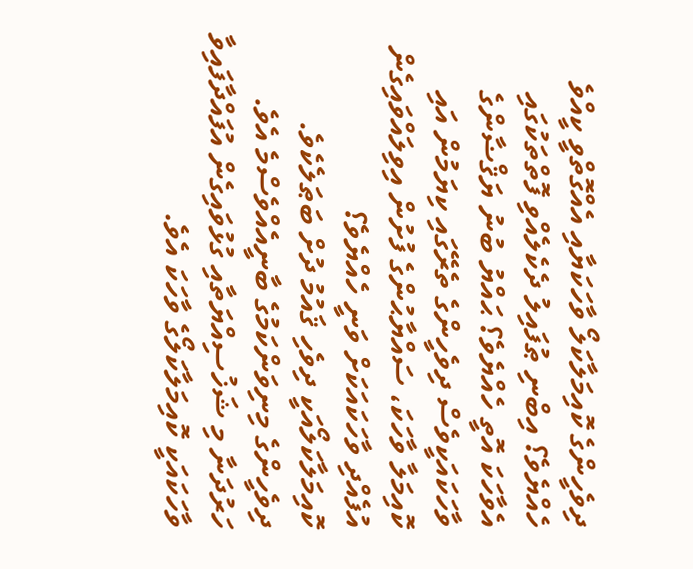ދިވެހީންގެ ކޮއިމަލާކަލޯ ވާހަކަޔާއި އެއްގޮތްވީ ކީއްވެ ހެއްޔެވެ؟ އިބްނި ޠުފައިލު ދެކެލެއްވި ފޮތްތަކުގައި އެވާހަކަ އޮތީ ހެއްޔެވެ؟ ޙައްޔު ބުނު ޔަޤްޟާންގެ ވާހަކައަކީވެސް ދިވެހީންގެ ތެރޭގައި ކިޔަމުން އައި ކޮއިމަލާ ވާހަކަ، ސައްޔާޙުންގެ ފުށުން އިވިލައްވައިގެން އުފެއްދި ވާހަކައަކަށް ވަނީ ހެއްޔެވެ؟
ކޮއިމަލާކަލޯއަކީ ދިވެހި ޤައުމު ދުށް ބަޠަލެކެވެ. ދިވެހީންގެ މިނިވަންކަމުގެ ބާނީއެއްވެސްމެ އެވެ. ހަރުދަނާ މި ޝަޚުސިއްޔަތާއި ގުޅުވައިގެން އުފައްދާފައިވާ ވާހަކައަކީ ކޮއިމަލާކަލޯގެ ވާހަކަ އެވެ.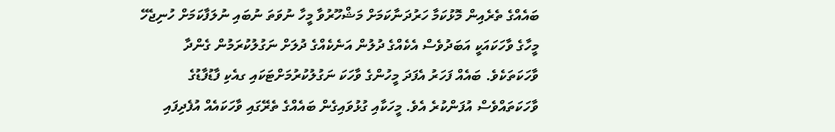ބައެއްގެ ތެރެއިން މޮޅުކަމާ ހަރުދަނާކަމަށް މަޝްހޫރުވާ މީހާ ނުވަތަ ނުބައި ނުލަފާކަމަށް ހުނިޖެހޭ މީހާގެ ވާހަކައަކީ އަބަދުވެސް އެކެއްގެ ދުލުން އަނެކެއްގެ ދުލަށް ނަގުލުކުރަމުން ގެންދާ ވާހަކަތަކެވެ. ބައެއް ފަހަރު އެފަދަ މީހުންގެ ވާހަކަ ނަގުލުކުރުމަށްޓަކައި ގއެކި ފާޑުފާޑުގެ ވާހަކަތައްވެސް އުފަންކުރެ އެވެ. މީހަކާއި ގުޅުވައިގެން ބައެއްގެ ތެރޭގައި ވާހަކައެއް އުފެދިފައި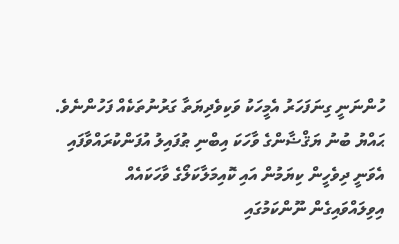ހުންނަނީ ގިނަފަހަރު އެމީހަކު ވަކިވެދިޔަތާ ގަރުނުތަކެއް ފަހުންނެވެ. ޙައްޔު ބުނު ޔަޤްޟާންގެ ވާހަކަ އިބްނި ޠުފައިލު އުފަންކުރައްވާފައި އެވަނީ ދިވެހީން ކިޔަމުން އައި ކޮއިމަލާކަލޯގެ ވާހަކައެއް އިވިލައްވައިގެން ނޫންކަމުގައި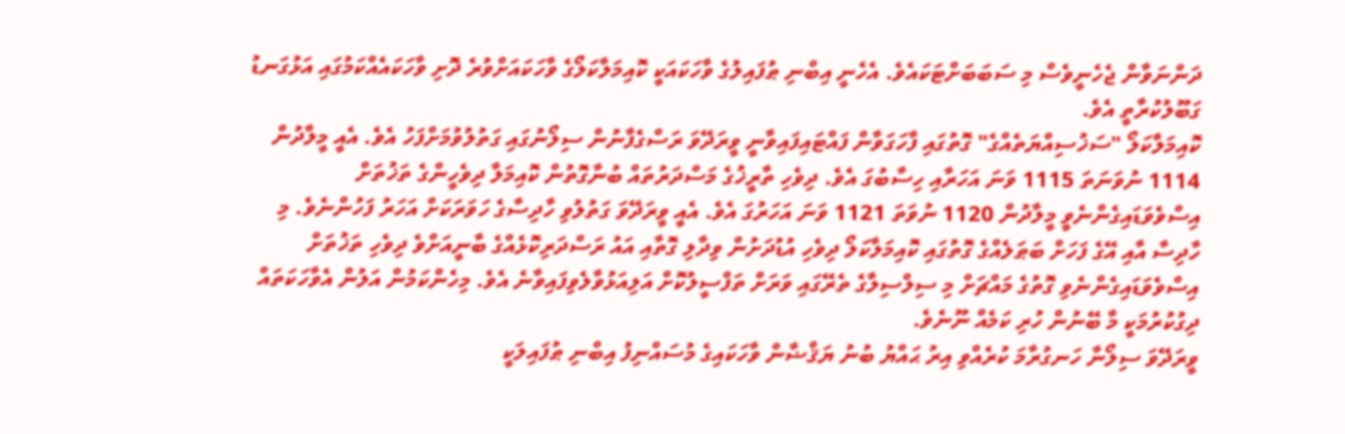ދަންނަވާން ޖެހެނީވެސް މި ސަބަބަށްޓަކައެވެ. އެހެނީ އިބްނި ޠުފައިލުގެ ވާހަކައަކީ ކޮއިމަލާކަލޯގެ ވާހަކައަށްވުރެ ދޮށި ވާހަކައެއްކަމުގައި އަޅުގަނޑު ގަބޫލުކުރާތީ އެވެ.
ކޮއިމަލާކަލޯ "ސަޚުސިއްޔަތެއްގެ" ގޮތުގައި ފާހަގަވާން ފައްޓައިފައިވާނީ ވީރަދޭވަ ރަސްގެފާނުން ސިލޯނުގައި ގަތުލުވުމަށްފަހު އެވެ. އެއީ މީލާދުން 1114 ނުވަނަތަ 1115 ވަނަ އަހަރާއި ހިސާބުގަ އެވެ. ދިވެހި ތާރީޚުގެ މަސްދަރުތައް ބުނާގޮތުން ކޮއިމަލާ ދިވެހީންގެ ތަޚުތަށް އިސްވެވަޑައިގެންނެވީ މީލާދުން 1120 ނުވަތަ 1121 ވަނަ އަހަރުގަ އެވެ. އެއީ ވީރަދޭވަ ގަތުލުވި ހާދިސާގެ ހަވަރަކަށް އަހަރު ފަހުންނެވެ. މި ހާދިސާ އާއި އޭގެ ފަހަށް ބަޠަލެއްގެ ގޮތުގައި ކޮއިމަލާކަލޯ ދިވެހި އުޑުދަށުން ވިދާލި ގޮތާއި އައު ރަސްދަރިކޮޅެއްގެ ބާނީއަށްވެ ދިވެހި ތަޚުތަށް އިސްވެވަޑައިގެންނެވި ގޮތުގެ މައްޗަށް މި ސިލްސިލާގެ ތެރޭގައި ވަރަށް ތަފްސީލުކޮށް އަލިއަޅުވާލެވިފައިވާނެ އެވެ. މިހެންކަމުން އަލުން އެވާހަކަތައް ދިގުކުރުމަކީ މާ ބޭނުން ހުރި ކަމެއް ނޫނެވެ.
ވީރަދޭވަ ސިލޯނާ ހަނގުރާމަ ކުރެއްވި އިރު ޙައްޔު ބުނު ޔަޤްޟާން ވާހަކައިގެ މުސައްނިފު އިބްނި ޠުފައިލަކީ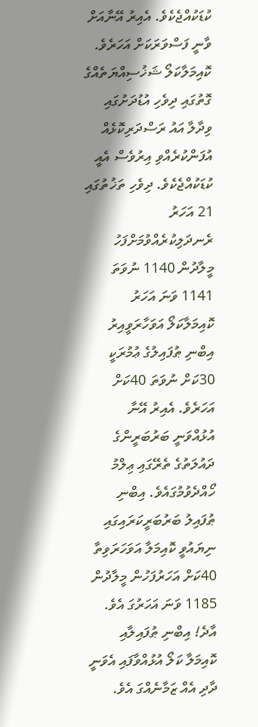ކުޑަކުއްޖެކެވެ. އެއިރު އޭނާއަށް ވާނީ ފަސްވަރަކަށް އަހަރެވެ. ކޮއިމަލާކަލޯ ޝަޚުސިއްޔަތެއްގެ ގޮތުގައި ދިވެހި އުޑުދަށުގައި ވިދާލާ އައު ރަސްދަރިކޮޅެއް އުފަންކުރެއްވި އިރުވެސް އެއީ ކުޑަކުއްޖެކެވެ. ދިވެހި ތަޚުތުގައި 21 އަހަރު ރެނދަލިކުރެއްވުމަށްފަހު މީލާދުން 1140 ނުވަތަ 1141 ވަނަ އަހަރު ކޮއިމަލާކަލޯ އަވަހާރަވީއިރު އިބްނި ޠުފައިލުގެ ޢުމުރަކީ 30ކަށް ނުވަތަ 40ކަށް އަހަރެވެ. އެއިރު އޭނާ އުޅުއްވަނީ ބަރުބަރީންގެ ދައުލަތުގެ ތެރޭގައި ޢިލްމު ހޯއްދެވުމުގައެވެ. އިބްނި ޠުފައިލު ބަރުބަރީކަރައިގައި ނިޔައުވީ ކޮއިމަލާ އަވަހަރަވިތާ 40ކަށް އަހަރުފަހުން މީލާދުން 1185 ވަނަ އަހަރުގަ އެވެ.
އާދެ! އިބްނި ޠުފައިލާއި ކޮއިމަލާ ކަލޯ އުޅުއްވާފައި އެވަނީ ދާދި އެއް ޒަމާނެއްގަ އެވެ.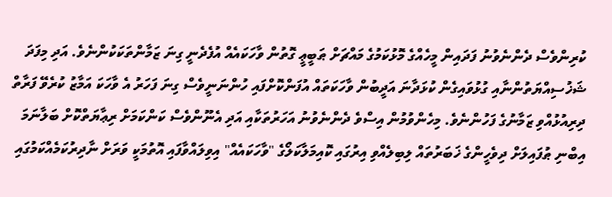ކުރިންވެސް ދެންނެވުނު ފަދައިން މީހެއްގެ މޮޅުކަމުގެ މައްޗަށް ޠަބީޢީ ގޮތުން ވާހަކައެއް އުފެދެނީ ގިނަ ޒަމާންތަކަކުންނެވެ. އަދި މިފަދަ ޝަޚުސިއްޔަތުންނާއި ގުޅުވައިގެން ކުޅަދާނަ އަދީބުން ވާހަކަތައް އުފަންކޮށްފައި ހުންނަނީވެސް ގިނަ ފަހަރު އެ ވާހަކަ އަމާޒު ކުރެވޭ ފަރާތް ދިރިއުޅުއްވި ޒަމާނުގެ ފަހުންނެވެ. މިހެންވުމުން އިސްވެ ދެންނެވުނު އަހަރުތަކާއި އަދި އެނޫންވެސް ކަންކަމަށް ރިޢާޔަތްކޮށް ބަލާނަމަ އިބްނި ޠުފައިލަށް ދިވެހީންގެ ޚަބަރުތައް ލިބިލެއްވި އިރުގައި ކޮއިމަލާކަލޯގެ "ވާހަކައެއް" އިވިލައްވާފައި އޮތުމަކީ ވަރަށް ނާދިރުކަމެއްކަމުގައި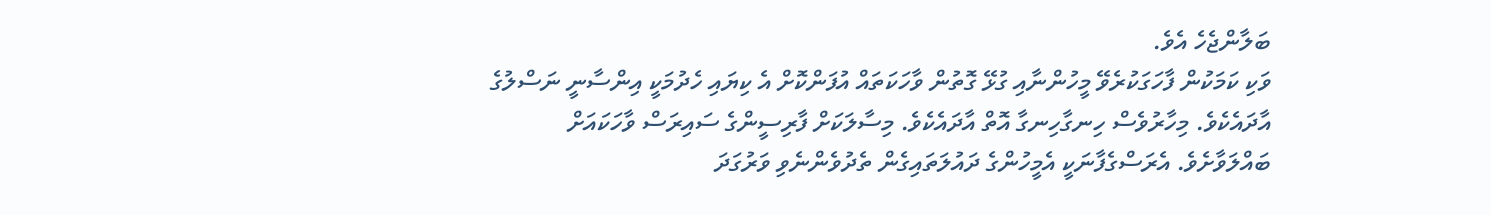ބަލާންޖެހެ އެވެ.
ވަކި ކަމަކުން ފާހަގަކުރެވޭ މީހުންނާއި ގުޅޭ ގޮތުން ވާހަކަތައް އުފަންކޮށް އެ ކިޔައި ހެދުމަކީ އިންސާނީ ނަސްލުގެ އާދައެކެވެ. މިހާރުވެސް ހިނގާހިނގާ އޮތް އާދައެކެވެ. މިސާލަކަށް ފާރިސީންގެ ސައިރަސް ވާހަކައަށް ބައްލަވާށެވެ. އެރަސްގެފާނަކީ އެމީހުންގެ ދައުލަތައިގެން ތެދުވެންނެވި ވަރުގަދަ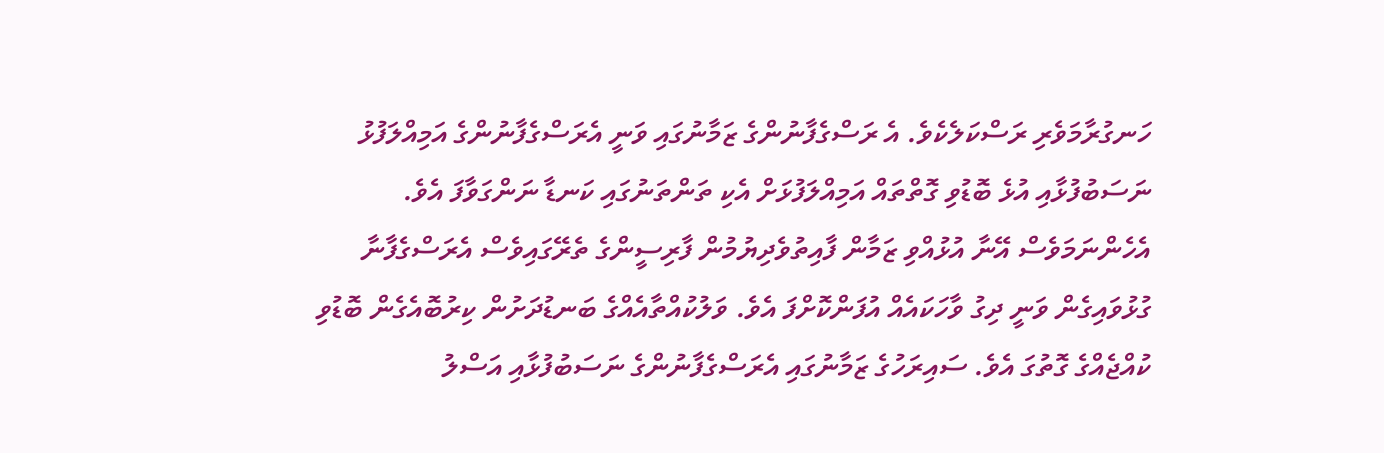ހަނގުރާމަވެރި ރަސްކަލެކެވެ. އެ ރަސްގެފާނުންގެ ޒަމާނުގައި ވަނީ އެރަސްގެފާނުންގެ އަމިއްލަފުޅު ނަސަބުފުޅާއި އުޅެ ބޮޑުވި ގޮތްތައް އަމިއްލަފުޅަށް އެކި ތަންތަނުގައި ކަނޑާ ނަންގަވާފަ އެވެ. އެހެންނަމަވެސް އޭނާ އުޅުއްވި ޒަމާން ފާއިތުވެދިޔުމުން ފާރިސީންގެ ތެރޭގައިވެސް އެރަސްގެފާނާ ގުޅުވައިގެން ވަނީ ދިގު ވާހަކައެއް އުފަންކޮށްފަ އެވެ. ވަލުކުއްތާއެއްގެ ބަނޑުދަށުން ކިރުބޮއެގެން ބޮޑުވި ކުއްޖެއްގެ ގޮތުގަ އެވެ. ސައިރަހުގެ ޒަމާނުގައި އެރަސްގެފާނުންގެ ނަސަބުފުޅާއި އަސްލު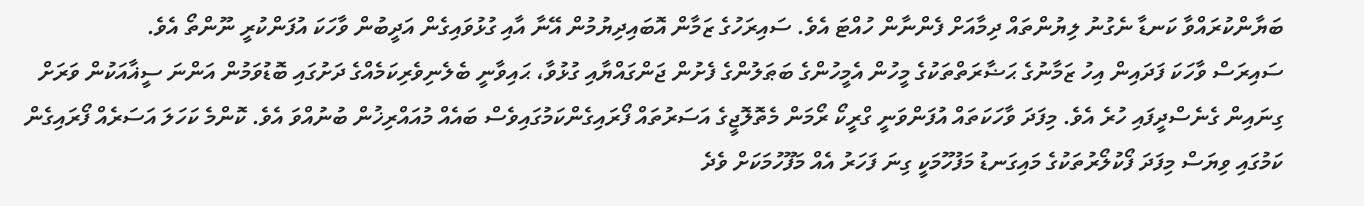ބަޔާންކުރައްވާ ކަނޑާ ނެގުނު ލިޔުންތައް ދިމާއަށް ފެންނާން ހުއްޓަ އެވެ. ސައިރަހުގެ ޒަމާން އޮބައިދިޔުމުން އޭނާ އާއި ގުޅުވައިގެން އަދީބުން ވާހަކަ އުފަންކުރީ ނޫންތޯ އެވެ.
ސައިރަސް ވާހަކަ ފަދައިން އިހު ޒަމާނުގެ ޙަޟާރަތްތަކުގެ މީހުން އެމީހުންގެ ބަޠަލުންގެ ފެށުން ޖަންގައްޔާއި ގުޅުވާ، ޙައިވާނީ ބެލެނިވެރިކަމެއްގެ ދަށުގައި ބޮޑުވަމުން އަންނަ ސީޣާއަކުން ވަރަށް ގިނައިން ގެނެސްދީފައި ހުރެ އެވެ. މިފަދަ ވާހަކަތައް އުފަންވަނީ ގްރީކޯ ރޯމަން މެތޮލޮޖީގެ އަސަރުތައް ފޯރައިގެންކަމުގައިވެސް ބައެއް މުއައްރިޚުން ބުނުއްވަ އެވެ. ކޮންމެ ކަހަލަ އަސަރެއް ފޯރައިގެން ކަމުގައި ވިޔަސް މިފަދަ ފޯކުލޯރުތަކުގެ މައިގަނޑު މަފުހޫމަކީ ގިނަ ފަހަރު އެއް މަފޫހުމަކަށް ވެދެ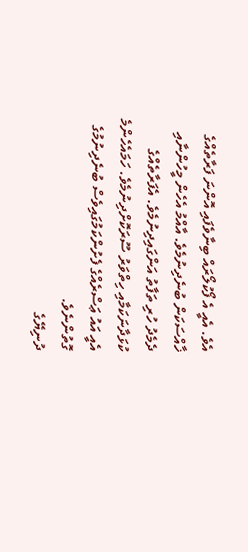އެވެ. އެއީ އެ ފޯކުލޯރައް ބިނާވެފައި އޮންނަ ފަރާތެއްގެ ޚާއްސަކަން ބުނެދިނުމެވެ. އާއްމު އެހެން މީހުންނާއި ދެމެދު ހުރި ތަފާތު އަންގައިދިނުމެވެ. އެފަރާތެއްގެ ކުޅަދާނަކަމާއި ހިތްވަރު ސޫރަކޮށްދިނުމެވެ. ހަމައެހެންމެ އެއީ އައު ޢަސްރެއްގެ ފެށުންކަމުގައިވެސް ބުނެދިނުމުގެ ގޮތުންނެވެ.
ދުނިޔޭގެ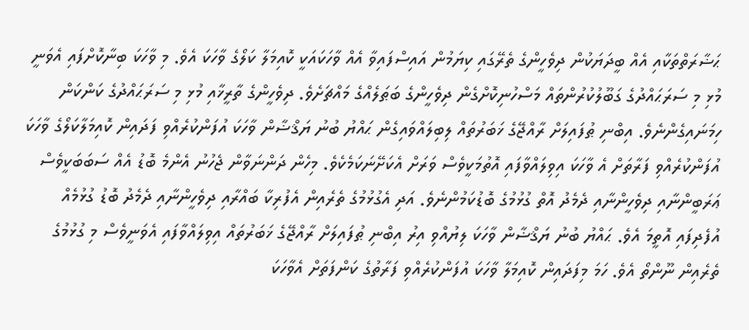ޙަޟާރަތްތަކާއި އެއް ބީދަޔަކުން ދިވެހީންގެ ތެރޭގައި ކިޔަމުން އައިސްފައިވާ އެއް ވާހަކައަކީ ކޮއިމަލާ ކަލޯގެ ވާހަކަ އެވެ. މި ވާހަކަ ބިނާކޮށްފައި އެވަނީ މުޅި މި ސަރަޙައްދުގެ ގަބޫލުކުރުންތައް މަސްހުނިކޮށްގެން ދިވެހީންގެ ބަޠަލެއްގެ މައްޗަށެވެ. ދިވެހީންގެ ތާރީޚާއި މުޅި މި ސަރަޙައްދުގެ ކަންކަން ހިމަނައިގެންނެވެ. އިބްނި ޠުފައިލަށް ރާއްޖޭގެ ޚަބަރުތައް ލިބިލައްވައިގެން ޙައްޔު ބުނު ޔަޤްޟާން ވާހަކަ އުފަންކުރެއްވި ފަދައިން ކޮއިމަލާކަލޯގެ ވާހަކަ އުފަންކުރެއްވި ފަރާތަށް އެ ވާހަކަ އިވިލައްވާފައި އޮތުމަކީވެސް ވަރަށް އެކަށޭނަކަމެކެވެ. މިހެން ދަންނަވާން ޖެހުނު އެންމެ ބޮޑު އެއް ސަބަބަކީވެސް ޢަރަބީންނާއި ދިވެހީންނާއި ދެމެދު އޮތް ގުޅުމުގެ ބޮޑުކަމުންނެވެ. އަދި އެގުޅުމުގެ ތެރެއިން އެފުރިކާ ބައްރާއި ދިވެހީންނާއި ދެމެދު ބޮޑު ގުޅުމެއް އުފެދިފައި އޮތީމަ އެވެ. ޙައްޔު ބުނު ޔަޤްޟާން ވާހަކަ ލިޔުއްވި އިރު އިބްނި ޠުފައިލަށް ރާއްޖޭގެ ޚަބަރުތައް އިވިލައްވާފައި އެވަނީވެސް މި ގުޅުމުގެ ތެރެއިން ނޫންތޯ އެވެ. ހަމަ މިފަދައިން ކޮއިމަލާ ވާހަކަ އުފަންކުރެއްވި ފަރާތުގެ ކަންފަތަށް އެވާހަކަ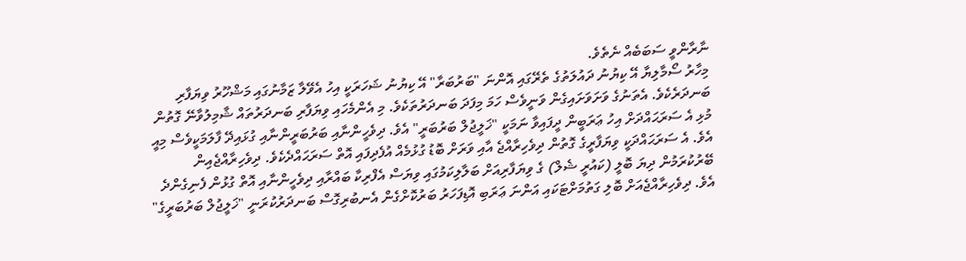ނާރާންވީ ސަބަބެއް ނެތެވެ.
މިހާރު ސޯމާލިޔާ އޭ ކިޔުނު ދައުލަތުގެ ތެރޭގައި އޮންނަ "ބަރުބަރާ" އޭ ކިޔުނު ޝަހަރަކީ އިހު އެވޭލާ ޒަމާނުގައި މަޝްހޫރު ވިޔަފާރި ބަނދަރެކެވެ. އެތަނުގެ ވަށަވަށައިގެން ވަނީވެސް ހަމަ މިފަދަ ބަނދަރުތަކެވެ. މި އެންމެހައި ވިޔަފާރި ބަނދަރުތައް ޝާމިލުވާނޭ ގޮތުން މުޅި އެ ސަރަޙައްދަށް އިހު ޢަރަބީން ދީފައިވާ ނަމަކީ "ޚަލީޖުލް ބަރުބަރީ" އެވެ. ދިވެހީންނާއި ބަރުބަރީންނާއި ގުޅައިދޭ ފާލަމަކީވެސް މިއީ އެވެ. އެ ސަރަޙައްދަކީ ވިޔަފާރީގެ ގޮތުން ދިވެހިރާއްޖެ އާއި ވަރަށް ބޮޑު ގުޅުމެއް އުފެދިފައި އޮތް ސަރަޙައްދެކެވެ. ދިވެހިރާއްޖެއިން ބޭރުކުރަމުން ދިޔަ ބޮލީ (ކައުރީ ޝެލް) ގެ ވިޔަފާރިއަށް ބަލާލިކަމުގައި ވިޔަސް އެފްރިކާ ބައްރާއި ދިވެހީންނާއި އޮތް ގުޅުން ފެނިގެންދެ އެވެ. ދިވެހިރާއްޖެއަށް ބޮލި ގަތުމަށްޓަކައި އަންނަ ޢަރަބި އޮޑިފަހަރު ބަރުކޮށްގެން އެނބުރިގޮސް ބަނދަރުކުރަނީ "ޚަލީޖުލް ބަރުބަރީގެ"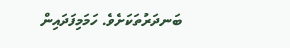ބަނދަރުތަކަށެވެ. ހަމަމިފަދައިން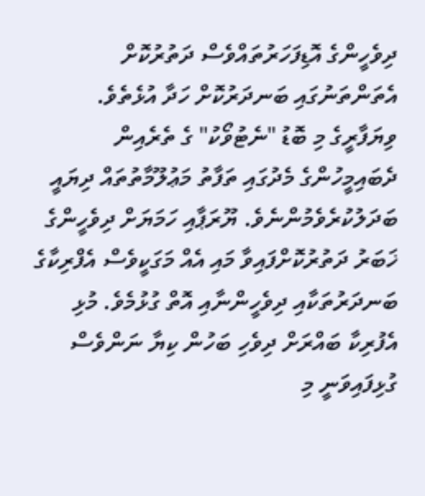ދިވެހީންގެ އޮޑިފަހަރުތައްވެސް ދަތުރުކޮށް އެތަންތަނުގައި ބަނދަރުކޮށް ހަދާ އުޅެތެވެ.
ވިޔަފާރީގެ މި ބޮޑު "ނެޓުވޯކު" ގެ ތެރެއިން ދެބައިމީހުންގެ މެދުގައި ތަފާތު މަޢުލޫމާތުތައް ދިޔައީ ބަދަލުކުރެވެމުންނެވެ. ޔޫރަޕާއި ހަމަޔަށް ދިވެހީންގެ ޚަބަރު ދަތުރުކޮށްފައިވާ މައި އެއް މަގަކީވެސް އެފްރިކާގެ ބަނދަރުތަކާއި ދިވެހީންނާއި އޮތް ގުޅުމެވެ. މުޅި އެފުރިކާ ބައްރަށް ދިވެހި ބަހުން ކިޔާ ނަންވެސް ގުޅިފައިވަނީ މި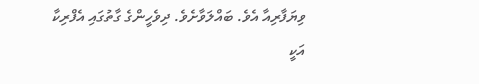ވިޔަފާރިއާ އެވެ. ބައްލަވާށެވެ. ދިވެހީންގެ ގާތުގައި އެފްރިކާ އަކީ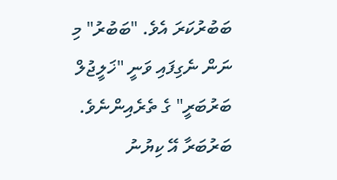ބަބުރުކަރަ އެވެ. "ބަބުރު" މި ނަން ނެގިފައި ވަނީ "ޚަލީޖުލް ބަރުބަރީ" ގެ ތެރެއިންނެވެ. ބަރުބަރާ އޭ ކިޔުނު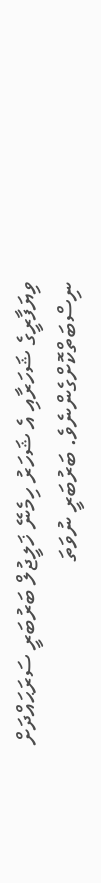ވިޔަފާރީގެ ޝަހަރާއި އެ ޝަހަރު ހިމެނޭ ޚަލީޖުލް ބަރުބަރީ ސަރަޙައްދަށް ނިސްބަތްކޮށްގެންނެވެ. ބަރުބަރީ ނުވަތަ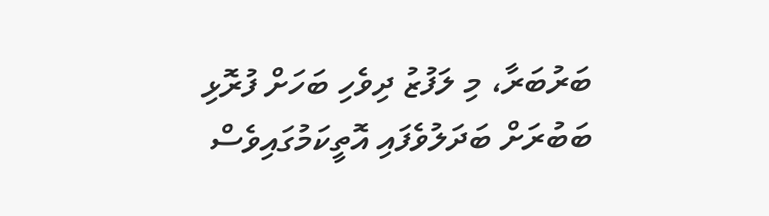ބަރުބަރާ، މި ލަފުޒު ދިވެހި ބަހަށް ފުރޮޅި ބަބުރަށް ބަދަލުވެފައި އޮތީކަމުގައިވެސް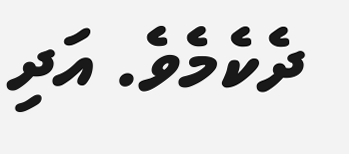ދެކެމެވެ. އަދި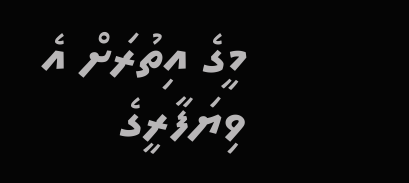މީގެ އިތުރަށް އެ ވިޔަފާރީގެ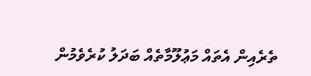ތެރެއިން އެތައް މަޢުލޫމާތެއް ބަދަލު ކުރެވެމުން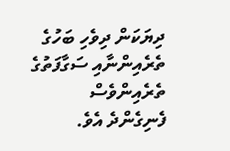ދިޔަކަން ދިވެހި ބަހުގެ ތެރެއިންނާއި ސަގާފަތުގެ ތެރެއިންވެސް ފެނިގެންދެ އެވެ.